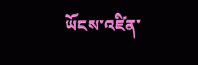ཡོངས་འཛིན་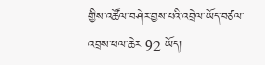གྱིས་འཚོལ་བཤེར་བྱས་པའི་འབྲེལ་ཡོད་བཙལ་འབྲས་ཕལ་ཆེར 92 ཡོད།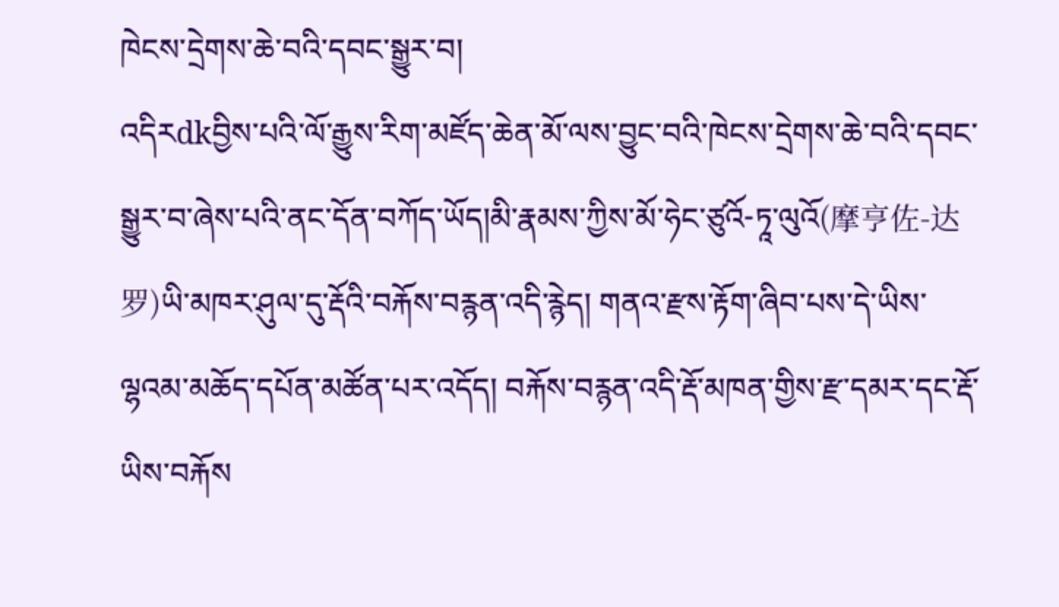ཁེངས་དྲེགས་ཆེ་བའི་དབང་སྒྱུར་བ།
འདིརdkབྱིས་པའི་ལོ་རྒྱུས་རིག་མཛོད་ཆེན་མོ་ལས་བྱུང་བའི་ཁེངས་དྲེགས་ཆེ་བའི་དབང་སྒྱུར་བ་ཞེས་པའི་ནང་དོན་བཀོད་ཡོད།མི་རྣམས་ཀྱིས་མོ་ཧེང་ཙུའོ-ཏཱ་ལུའོ(摩亨佐-达罗)ཡི་མཁར་ཤུལ་དུ་རྡོའི་བརྐོས་བརྙན་འདི་རྙེད། གནའ་རྫས་རྟོག་ཞིབ་པས་དེ་ཡིས་ལྷའམ་མཆོད་དཔོན་མཚོན་པར་འདོད། བརྐོས་བརྙན་འདི་རྡོ་མཁན་གྱིས་རྫ་དམར་དང་རྡོ་ཡིས་བརྐོས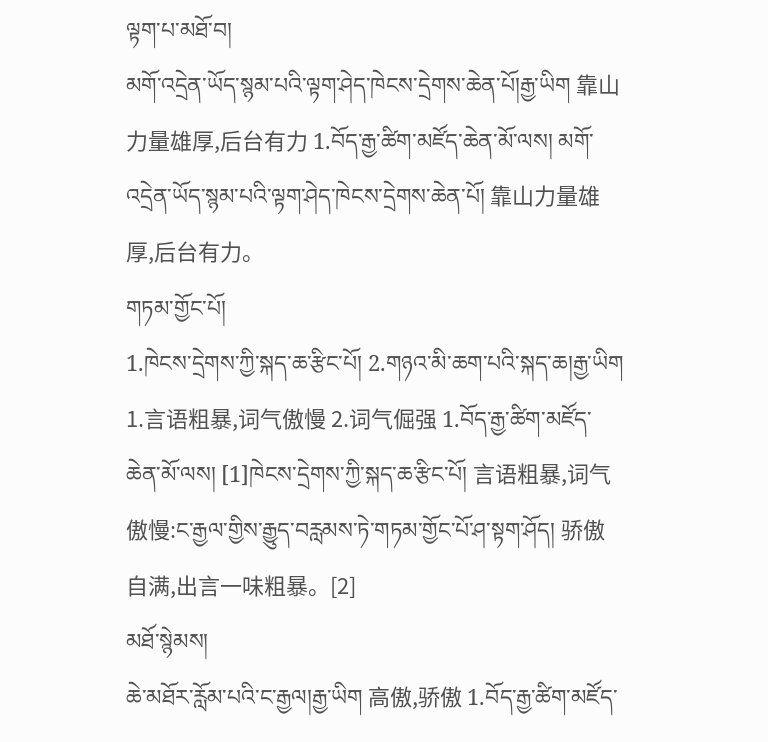ལྟག་པ་མཐོ་བ།
མགོ་འདྲེན་ཡོད་སྙམ་པའི་ལྟག་ཤེད་ཁེངས་དྲེགས་ཆེན་པོ།རྒྱ་ཡིག 靠山力量雄厚,后台有力 1.བོད་རྒྱ་ཚིག་མཛོད་ཆེན་མོ་ལས། མགོ་འདྲེན་ཡོད་སྙམ་པའི་ལྟག་ཤེད་ཁེངས་དྲེགས་ཆེན་པོ། 靠山力量雄厚,后台有力。
གཏམ་གྱོང་པོ།
1.ཁེངས་དྲེགས་ཀྱི་སྐད་ཆ་རྩིང་པོ། 2.གཉའ་མི་ཆག་པའི་སྐད་ཆ།རྒྱ་ཡིག 1.言语粗暴,词气傲慢 2.词气倔强 1.བོད་རྒྱ་ཚིག་མཛོད་ཆེན་མོ་ལས། [1]ཁེངས་དྲེགས་ཀྱི་སྐད་ཆ་རྩིང་པོ། 言语粗暴,词气傲慢:ང་རྒྱལ་གྱིས་རྒྱུད་བརླམས་ཏེ་གཏམ་གྱོང་པོ་ཤ་སྟག་ཤོད། 骄傲自满,出言一味粗暴。[2]
མཐོ་སྙེམས།
ཆེ་མཐོར་རློམ་པའི་ང་རྒྱལ།རྒྱ་ཡིག 高傲,骄傲 1.བོད་རྒྱ་ཚིག་མཛོད་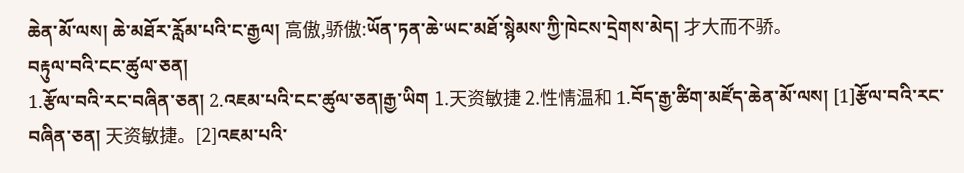ཆེན་མོ་ལས། ཆེ་མཐོར་རློམ་པའི་ང་རྒྱལ། 高傲,骄傲:ཡོན་ཏན་ཆེ་ཡང་མཐོ་སྙེམས་ཀྱི་ཁེངས་དྲེགས་མེད། 才大而不骄。
བརྟུལ་བའི་ངང་ཚུལ་ཅན།
1.རྩོལ་བའི་རང་བཞིན་ཅན། 2.འཇམ་པའི་ངང་ཚུལ་ཅན།རྒྱ་ཡིག 1.天资敏捷 2.性情温和 1.བོད་རྒྱ་ཚིག་མཛོད་ཆེན་མོ་ལས། [1]རྩོལ་བའི་རང་བཞིན་ཅན། 天资敏捷。[2]འཇམ་པའི་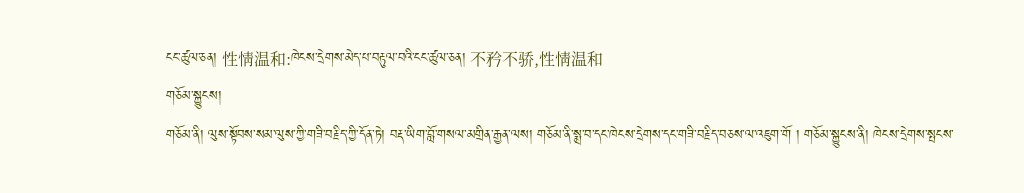ངང་ཚུལ་ཅན། 性情温和:ཁེངས་དྲེགས་མེད་པ་བརྟུལ་བའི་ངང་ཚུལ་ཅན། 不矜不骄,性情温和
གཅོམ་སྐྱུངས།
གཅོམ་ནི། ལུས་སྟོབས་སམ་ལུས་ཀྱི་གཟི་བརྗིད་ཀྱི་དོན་ཏེ། བརྡ་ཡིག་བློ་གསལ་མགྲིན་རྒྱན་ལས། གཅོམ་ནི་སྨྲ་བ་དང་ཁེངས་དྲེགས་དང་གཟི་བརྗིད་བཅས་ལ་འཇུག་གོ ། གཅོམ་སྐྱུངས་ནི། ཁེངས་དྲེགས་སྤངས་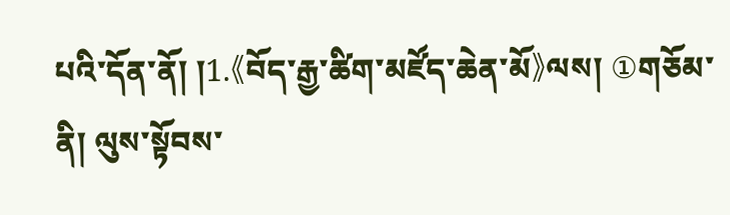པའི་དོན་ནོ། །1.《བོད་རྒྱ་ཚིག་མཛོད་ཆེན་མོ》ལས། ①གཅོམ་ནི། ལུས་སྟོབས་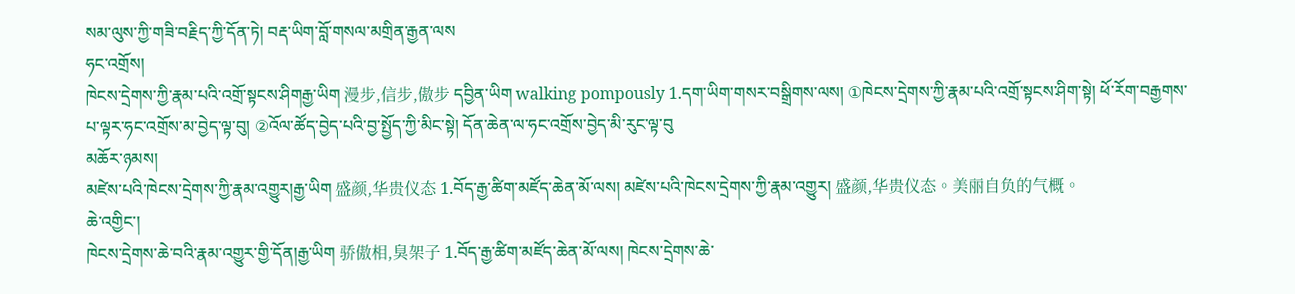སམ་ལུས་ཀྱི་གཟི་བརྗིད་ཀྱི་དོན་ཏེ། བརྡ་ཡིག་བློ་གསལ་མགྲིན་རྒྱན་ལས
ཧང་འགྲོས།
ཁེངས་དྲེགས་ཀྱི་རྣམ་པའི་འགྲོ་སྟངས་ཤིགརྒྱ་ཡིག 漫步,信步,傲步 དབྱིན་ཡིག walking pompously 1.དག་ཡིག་གསར་བསྒྲིགས་ལས། ①ཁེངས་དྲེགས་ཀྱི་རྣམ་པའི་འགྲོ་སྟངས་ཤིག་སྟེ། ཕོ་རོག་བརྒྱགས་པ་ལྟར་ཧང་འགྲོས་མ་བྱེད་ལྟ་བུ། ②འོལ་ཚོད་བྱེད་པའི་བྱ་སྤྱོད་ཀྱི་མིང་སྟེ། དོན་ཆེན་ལ་ཧང་འགྲོས་བྱེད་མི་རུང་ལྟ་བུ
མཆོར་ཉམས།
མཛེས་པའི་ཁེངས་དྲེགས་ཀྱི་རྣམ་འགྱུར།རྒྱ་ཡིག 盛颜,华贵仪态 1.བོད་རྒྱ་ཚིག་མཛོད་ཆེན་མོ་ལས། མཛེས་པའི་ཁེངས་དྲེགས་ཀྱི་རྣམ་འགྱུར། 盛颜,华贵仪态。美丽自负的气概。
ཆེ་འགྱིང་།
ཁེངས་དྲེགས་ཆེ་བའི་རྣམ་འགྱུར་གྱི་དོན།རྒྱ་ཡིག 骄傲相,臭架子 1.བོད་རྒྱ་ཚིག་མཛོད་ཆེན་མོ་ལས། ཁེངས་དྲེགས་ཆེ་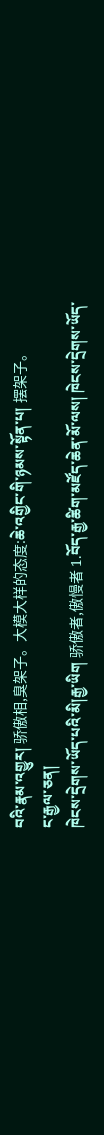བའི་རྣམ་འགྱུར། 骄傲相,臭架子。大模大样的态度:ཆེ་འགྱིང་གི་ཉམས་སྟོན་པ། 摆架子。
ང་རྒྱལ་ཅན།
ཁེངས་དྲེགས་ཡོད་པའི་མི།རྒྱ་ཡིག 骄傲者,傲慢者 1.བོད་རྒྱ་ཚིག་མཛོད་ཆེན་མོ་ལས། ཁེངས་དྲེགས་ཡོད་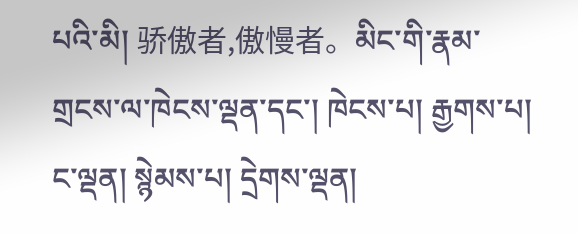པའི་མི། 骄傲者,傲慢者。མིང་གི་རྣམ་གྲངས་ལ་ཁེངས་ལྡན་དང་། ཁེངས་པ། རྒྱགས་པ། ང་ལྡན། སྙེམས་པ། དྲེགས་ལྡན།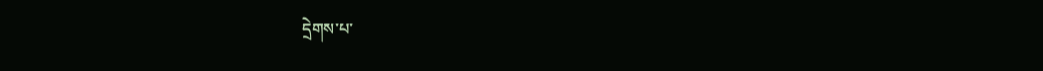དྲེགས་པ་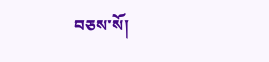བཅས་སོ།